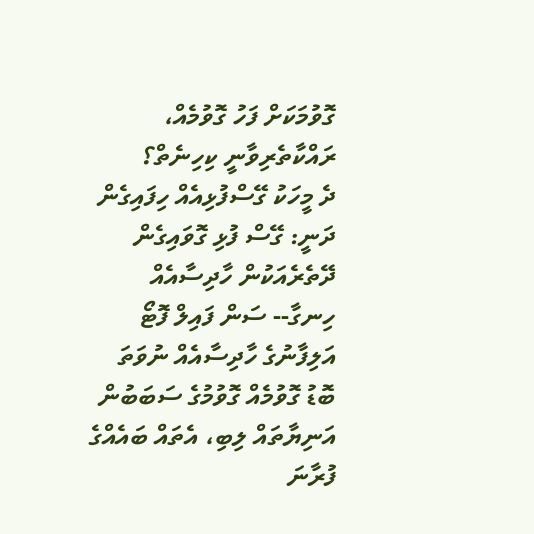ގޮވުމަކަށް ފަހު ގޮވުމެއް، ރައްކާތެރިވާނީ ކިހިނެތް؟
ދެ މީހަކު ގޭސްފުޅިއެއް ހިފައިގެން ދަނީ: ގޭސް ފުޅި ގޮވައިގެން ދޭތެރެއަކުން ހާދިސާއެއް ހިނގާ-- ސަން ފައިލް ފޮޓޯ
އަލިފާނުގެ ހާދިސާއެއް ނުވަތަ ބޮޑު ގޮވުމެއް ގޮވުމުގެ ސަބަބުން އަނިޔާތައް ލިބި، އެތައް ބައެއްގެ ފުރާނަ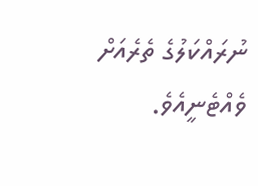ނުރައްކަލުގެ ތެރެއަށް ވެއްޓެނީއެވެ.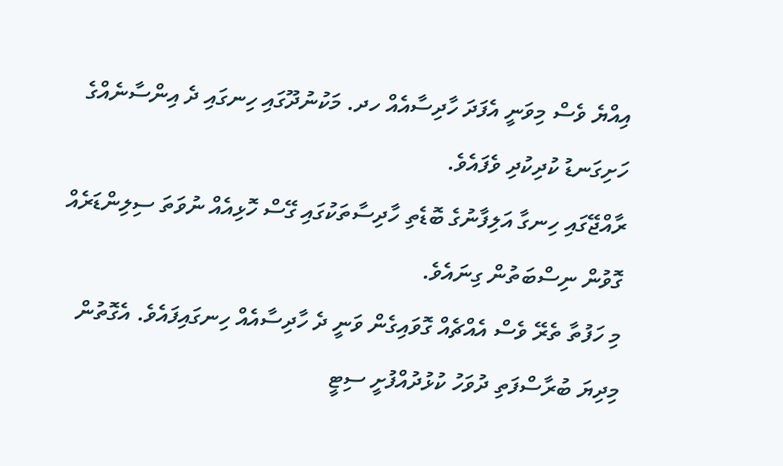އިއްޔެ ވެސް މިވަނީ އެފަދަ ހާދިސާއެއް ހދ. މަކުނުދޫގައި ހިނގައި ދެ އިންސާނެއްގެ ހަށިގަނޑު ކުދިކުދި ވެފައެވެ.
ރާއްޖޭގައި ހިނގާ އަލިފާނުގެ ބޮޑެތި ހާދިސާތަކުގައި ގޭސް ހޮޅިއެއް ނުވަތަ ސިލިންޑަރެއް ގޮވުން ނިސްބަތުން ގިނައެވެ.
މި ހަފުތާ ތެރޭ ވެސް އެއްޗެއް ގޮވައިގެން ވަނީ ދެ ހާދިސާއެއް ހިނގައިފައެވެ. އެގޮތުން މިދިޔަ ބުރާސްފަތި ދުވަހު ކުޅުދުއްފުށީ ސިޓީ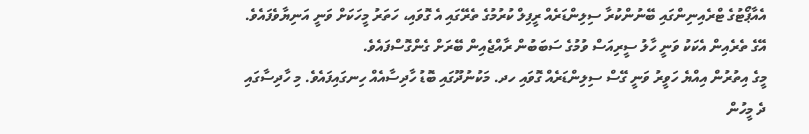އެއާޕޯޓުގެ ޓްރެއިނިންގައި ބޭނުންކުރާ ސިލިންޑަރެއް ރީފިލް ކުރުމުގެ ތެރޭގައި އެ ގޮވައި، ހަތަރު މީހަކަށް ވަނީ އަނިޔާވެފައެވެ. އޭގެ ތެރެއިން އެކަކު ވަނީ ހާލު ސީރިއަސް ވުމުގެ ސަބަބުން ރާއްޖެއިން ބޭރަށް ގެންގޮސްފައެވެ.
މީގެ އިތުރުން އިއްޔެ ހަވީރު ވަނީ ގޭސް ސިލިންޑަރެއް ގޮވައި ހދ. މަކުނުދޫގައި ބޮޑު ހާދިސާއެއް ހިނގައިފައެވެ. މި ހާދިސާގައި ދެ މީހުން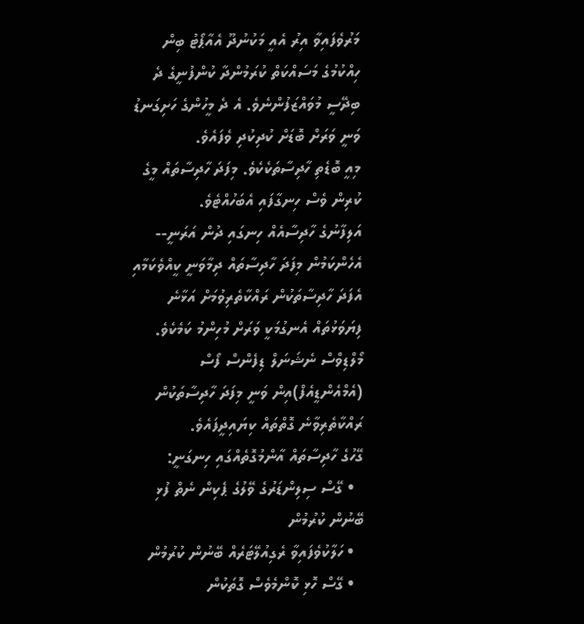މަރުވެފައިވާ އިރު އެއީ މަކުނުދޫ އެއާޕޯޓު ބިން ހިއްކުމުގެ މަސައްކަތް ކުރަމުންދާ ކުންފުނީގެ ދެ ބިދޭސީ މުވައްޒަފުންނެވެ. އެ ދެ މީހުންގެ ހަށިގަނޑު ވަނީ ވަރަށް ބޮޑަށް ކުދިކުދި ވެފައެވެ.
މިއީ ބޮޑެތި ހާދިސާތަކެކެވެ. މިފަދަ ހާދިސާތައް މީގެ ކުރިން ވެސް ހިނގާފައި އެބަހުއްޓެވެ.
އަލިފާނުގެ ހާދިސާއެއް ހިނގައި ދުން އަރަނީ--
އެހެންކަމުން މިފަދަ ހާދިސާތައް ދިމާވަނީ ކީއްވެކަމާއި އެފަދަ ހާދިސާތަކުން ރައްކާތެރިވުމަށް އަޅާނެ ފިޔަވަޅުތައް އެނގުމަކީ ވަރަށް މުހިންމު ކަމެކެވެ.
މޯލްޑިވްސް ނެޝަނަލް ޑިފެންސް ފޯސް (އެމްއެންޑީއެފް)އިން ވަނީ މިފަދަ ހާދިސާތަކުން ރައްކާތެރިވާނެ ގޮތްތައް ކިޔައިދީފައެވެ.
ގޭހުގެ ހާދިސާތައް އާންމުގޮތެއްގައި ހިނގަނީ:
  • ގޭސް ސިލިންޑަރުގެ ވޭލުގެ ޕެކިން ނެތް ފުޅި ބޭނުން ކުރުމުން
  • ހަލާކުވެފައިވާ ރެގިއުލޭޓަރެއް ބޭނުން ކުރުމުން
  • ގޭސް ހޮޅި ކޮންމެވެސް ގޮތަކުން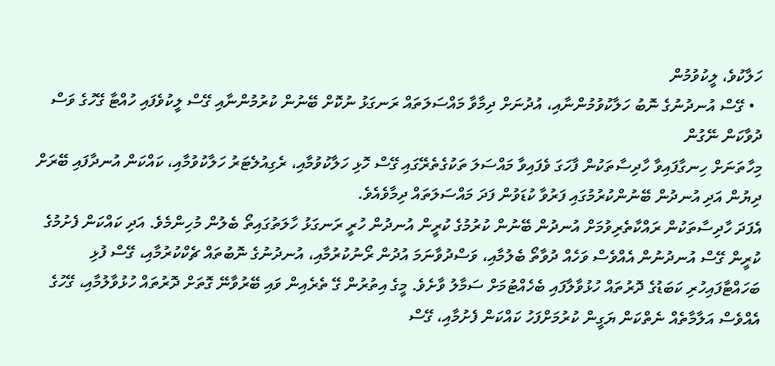ހަލާކުވެ، ލީކުވުމުން
  • ގޭސް އުނދުނުގެ ނޮބު ހަލާކުވުމުންނާއި، އުދުނަށް ދިމާވާ މައްސަލަތައް ރަނގަޅު ނުކޮށް ބޭނުން ކުރުމުންނާއި ގޭސް ލީކުވެފައި ހުއްޓާ ގޭހުގެ ވަސް ދުވާކަން ނޭގުން
މިހާތަނަށް ހިނގާފައިވާ ހާދިސާތަކުން ފާހަގަ ވެފައިވާ މައްސަލަ ތަކުގެތެރޭގައި ގޭސް ހޮޅި ހަލާކުވުމާއި، ރެގިއުލެޓަރު ހަލާކުވުމާއި، ކައްކަން އުނދާފައި ބޭރަށް ދިޔުން އަދި އުނދުން ބޭނުންކުރުމުގައި ފަރުވާ ކުޑަވުން ފަދަ މައްސަލަތައް ދިމާވެއެވެ.
އެފަދަ ހާދިސާތަކުން ރައްކާތެރިވުމަށް އުނދުން ބޭނުން ކުރުމުގެ ކުރީން އުނދުން ހުރީ ރަނގަޅު ހާލަތުގައިތޯ ބެލުން މުހިންމެވެ. އަދި ކައްކަން ފެށުމުގެ ކުރީން ގޭސް އުނދުނުން އެއްވެސް ވަހެއް ދުވާތޯ ބެލުމާއި، ވަސްދުވާނަމަ އުދުން ރޯނުކުރުމާއި، އުނދުނުގެ ނޮބުތައް ޗެކްކުރުމާއި، ގޭސް ފުޅި ބަހައްޓާފައިހުރި ކަބަޑުގެ ދޮރުތައް ހުޅުވާލާފައި ބެހެއްޓުމަށް ސަމާލު ވާށެވެ. މީގެ އިތުރުން ގޭ ތެރެއިން ވައި ބޭރުވާނޭ ގޮތަށް ދޮރުތައް ހުޅުވާލުމާއި، ގޭހުގެ އެއްވެސް އަލާމާތެއް ނެތްކަން ޔަގީން ކުރުމަށްފަހު ކައްކަން ފެށުމާއި، ގޭސް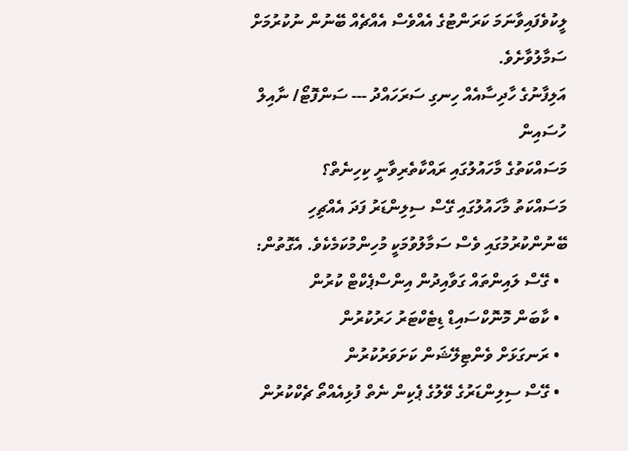ލީކުވެފައިވާނަމަ ކަރަންޓުގެ އެއްވެސް އެއްޗެއް ބޭނުން ނުކުރުމަށް ސަމާލުވާށެވެ.
އަލިފާނުގެ ހާދިސާއެއް ހިނގި ސަރަހައްދު --- ސަންފޮޓޯ/ ނާއިލް ހުސައިން
މަސައްކަތުގެ މާހައުލުގައި ރައްކާތެރިވާނީ ކިހިނެތް؟
މަސައްކަތު މާހައުލުގައި ގޭސް ސިލިންޑަރު ފަދަ އެއްޗިހި ބޭނުންކުރުމުގައި ވެސް ސަމާލުވުމަކީ މުހިންމުކަމެކެވެ. އެގޮތުން:
  • ގޭސް ލައިންތައް ގަވާއިދުން އިންސްޕެކްޓް ކުރުން
  • ކާބަން މޮނޮކްސައިޑް ޑިޓެކްޓަރު ހަރުކުރުން
  • ރަނގަޅަށް ވެންޓިލޭޝަން ކަށަވަރުކުރުން
  • ގޭސް ސިލިންޑަރުގެ ވޭލުގެ ޕެކިން ނެތް ފުޅިއެއްތޯ ޗެކްކުރުން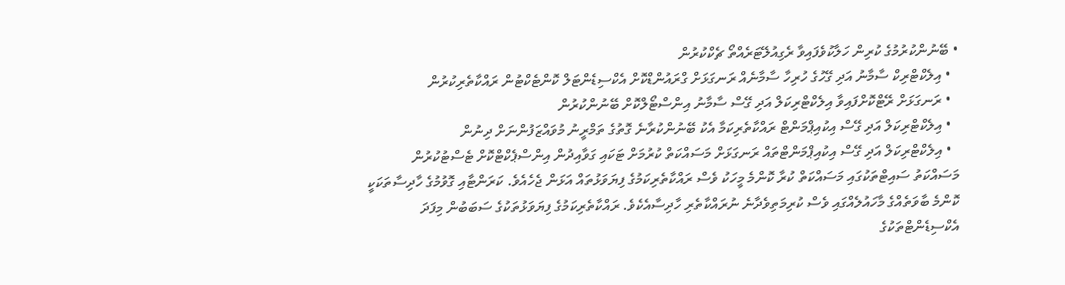• ބޭނުންކުރުމުގެ ކުރިން ހަލާކުވެފައިވާ ރެގިއުލޭޓަރެއްތޯ ޗެކްކުރުން
  • އިލެކްޓްރިކް ސާމާނު އަދި ގޭހުގެ ހުރިހާ ސާމާނެއް ރަނގަޅަށް ގްރައުންޑްކޮށް އެކްސިޑެންޓަލް ކޮންޓެކްޓުން ރައްކާތެރިކުރުން
  • ރަނގަޅަށް ރޭޓްކޮށްފައިވާ އިލެކްޓްރިކަލް އަދި ގޭސް ސާމާނު އިންސްޓޯލްކޮށް ބޭނުންކުރުން
  • އިލެކްޓްރިކަލް އަދި ގޭސް އިކުއިޕްމަންޓް ރައްކާތެރިކަމާ އެކު ބޭނުންކުރާނެ ގޮތުގެ ތަމްރީނު މުވައްޒަފުންނަށް ދިނުން
  • އިލެކްޓްރިކަލް އަދި ގޭސް އިކުއިޕްމަންޓްތައް ރަނގަޅަށް މަސައްކަތް ކުރުމަށް ޓަކައި ގަވާއިދުން އިންސްޕެކްޓްކޮށް ޓެސްޓުކުރުން
މަސައްކަތު ސައިޓްތަކުގައި މަސައްކަތް ކުރާ ކޮންމެ މީހަކު ވެސް ރައްކާތެރިކަމުގެ ފިޔަވަޅުތައް އަޅަން ޖެހެއެވެ. ކަރަންޓާއި ގޮވުމުގެ ހާދިސާތަކަކީ ކޮންމެ ބާވަތެއްގެ މާހައުލެއްގައި ވެސް ކުރިމަތިވެދާނެ ނުރައްކާތެރި ހާދިސާއެކެވެ. ރައްކާތެރިކަމުގެ ފިޔަވަޅުތަކުގެ ސަބަބުން މިފަދަ އެކްސިޑެންޓްތަކުގެ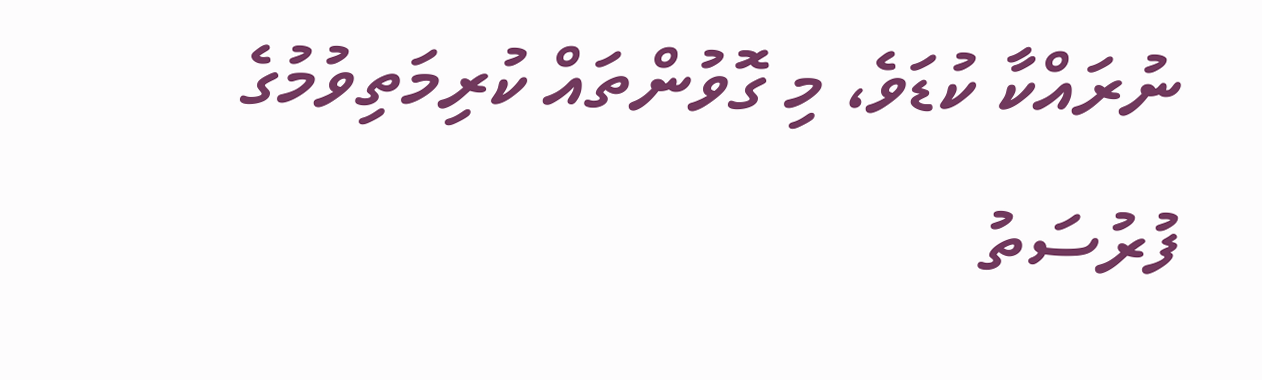ނުރައްކާ ކުޑަވެ، މި ގޮވުންތައް ކުރިމަތިވުމުގެ ފުރުސަތު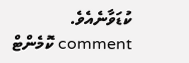ކުޑަވާނެއެވެ.
comment ކޮމެންޓް